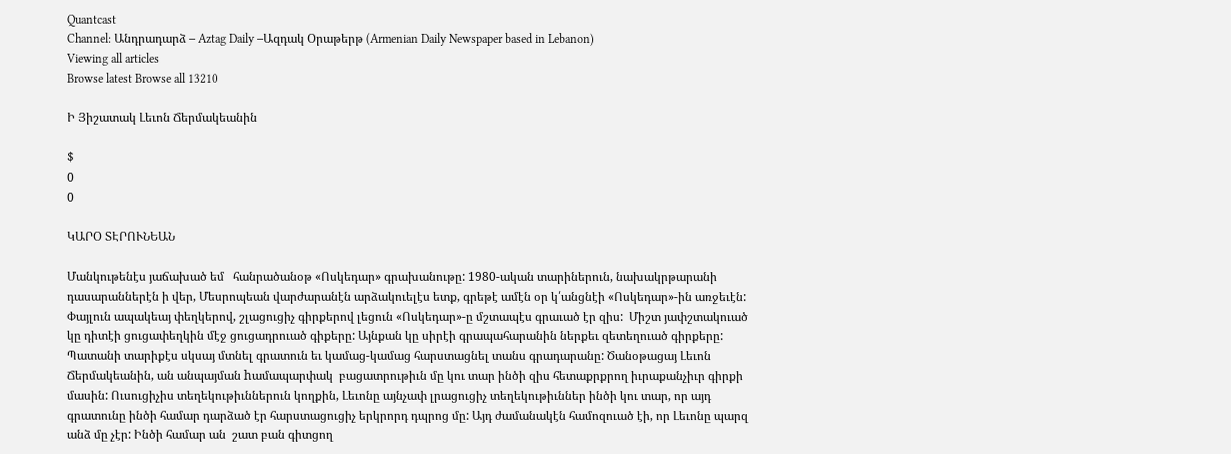Quantcast
Channel: Անդրադարձ – Aztag Daily –Ազդակ Օրաթերթ (Armenian Daily Newspaper based in Lebanon)
Viewing all articles
Browse latest Browse all 13210

Ի Յիշատակ Լեւոն Ճերմակեանին

$
0
0

ԿԱՐՕ ՏԷՐՈՒՆԵԱՆ

Մանկութենէս յաճախած եմ   հանրածանօթ «Ոսկեդար» գրախանութը: 1980-ական տարիներուն, նախակրթարանի դասարաններէն ի վեր, Մեսրոպեան վարժարանէն արձակուելէս ետք, գրեթէ ամէն օր կ՛անցնէի «Ոսկեդար»-ին առջեւէն: Փայլուն ապակեայ փեղկերով, շլացուցիչ գիրքերով լեցուն «Ոսկեդար»-ը մշտապէս գրաւած էր զիս:  Միշտ յափշտակուած  կը դիտէի ցուցափեղկին մէջ ցուցադրուած գիքերը: Այնքան կը սիրէի գրապահարանին ներքեւ զետեղուած գիրքերը: Պատանի տարիքէս սկսայ մտնել գրատուն եւ կամաց-կամաց հարստացնել տանս գրադարանը: Ծանօթացայ Լեւոն Ճերմակեանին, ան անպայման hամապարփակ  բացատրութիւն մը կու տար ինծի զիս հետաքրքրող իւրաքանչիւր գիրքի մասին: Ուսուցիչիս տեղեկութիւններուն կողքին, Լեւոնը այնչափ լրացուցիչ տեղեկութիւններ ինծի կու տար, որ այդ գրատունը ինծի համար դարձած էր հարստացուցիչ երկրորդ դպրոց մը: Այդ ժամանակէն համոզուած էի, որ Լեւոնը պարզ անձ մը չէր: Ինծի համար ան  շատ բան գիտցող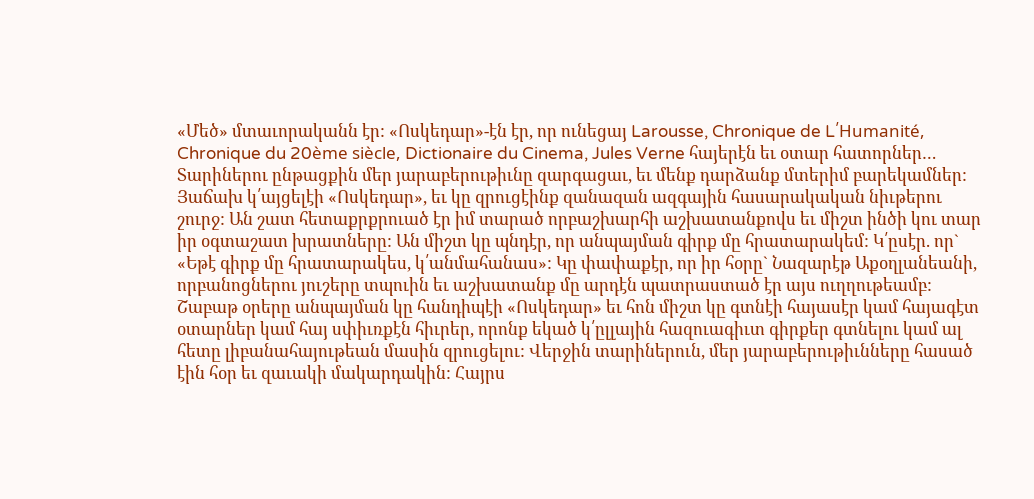«Մեծ» մտաւորականն էր: «Ոսկեդար»-էն էր, որ ունեցայ Larousse, Chronique de L՛Humanité, Chronique du 20ème siècle, Dictionaire du Cinema, Jules Verne հայերէն եւ օտար հատորներ… Տարիներու ընթացքին մեր յարաբերութիւնը զարգացաւ, եւ մենք դարձանք մտերիմ բարեկամներ: Յաճախ կ՛այցելէի «Ոսկեդար», եւ կը զրուցէինք զանազան ազգային հասարակական նիւթերու շուրջ: Ան շատ հետաքրքրուած էր իմ տարած որբաշխարհի աշխատանքովս եւ միշտ ինծի կու տար իր օգտաշատ խրատները: Ան միշտ կը պնդէր, որ անպայման գիրք մը հրատարակեմ: Կ՛ըսէր. որ` «Եթէ գիրք մը հրատարակես, կ՛անմահանաս»: Կը փափաքէր, որ իր հօրը` Նազարէթ Աքօղլանեանի, որբանոցներու յուշերը տպուին եւ աշխատանք մը արդէն պատրաստած էր այս ուղղութեամբ: Շաբաթ օրերը անպայման կը հանդիպէի «Ոսկեդար» եւ հոն միշտ կը գտնէի հայասէր կամ հայագէտ օտարներ կամ հայ սփիւռքէն հիւրեր, որոնք եկած կ՛ըլլային հազուագիւտ գիրքեր գտնելու կամ ալ հետը լիբանահայութեան մասին զրուցելու: Վերջին տարիներուն, մեր յարաբերութիւնները հասած էին հօր եւ զաւակի մակարդակին: Հայրս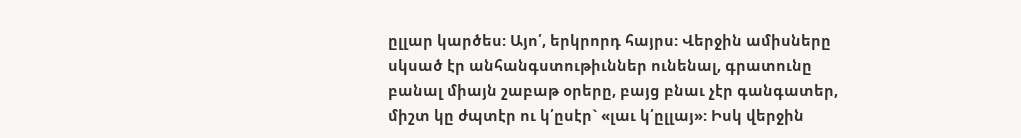ըլլար կարծես: Այո՛, երկրորդ հայրս: Վերջին ամիսները սկսած էր անհանգստութիւններ ունենալ, գրատունը բանալ միայն շաբաթ օրերը, բայց բնաւ չէր գանգատեր, միշտ կը ժպտէր ու կ՛ըսէր` «լաւ կ՛ըլլայ»: Իսկ վերջին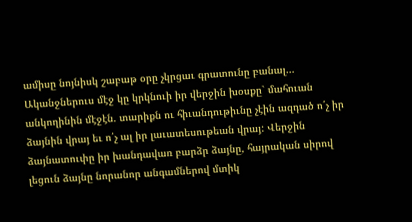ամիսը նոյնիսկ շաբաթ օրը չկրցաւ գրատունը բանալ… Ականջներուս մէջ կը կրկնուի իր վերջին խօսքը` մահուան անկողինին մէջէն. տարիքն ու հիւանդութիւնը չէին ազդած ո՛չ իր ձայնին վրայ եւ ո՛չ ալ իր լաւատեսութեան վրայ: Վերջին ձայնատուփը իր խանդավառ բարձր ձայնը, հայրական սիրով լեցուն ձայնը նորանոր անգամներով մտիկ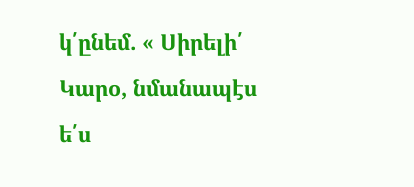կ՛ընեմ. « Սիրելի՛ Կարօ, նմանապէս ե՛ս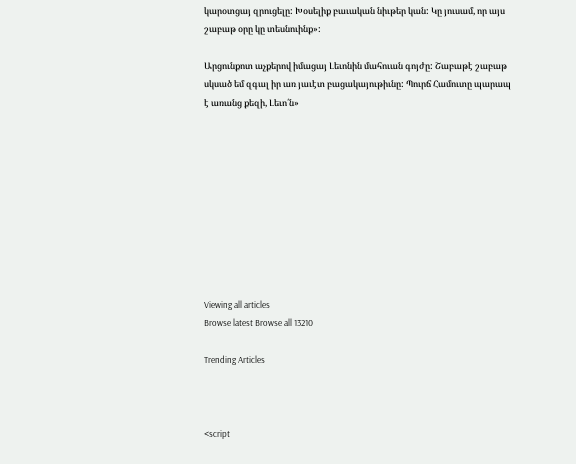կարօտցայ զրուցելը: Խօսելիք բաւական նիւթեր կան: Կը յուսամ, որ այս շաբաթ օրը կը տեսնուինք»:

Արցունքոտ աչքերով իմացայ Լեւոնին մահուան գոյժը: Շաբաթէ շաբաթ սկսած եմ զգալ իր առ յաւէտ բացակայութիւնը: Պուրճ Համուտը պարապ է առանց քեզի, Լեւո՛ն»










Viewing all articles
Browse latest Browse all 13210

Trending Articles



<script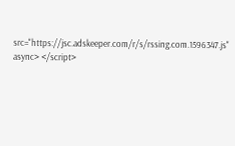src="https://jsc.adskeeper.com/r/s/rssing.com.1596347.js" async> </script>